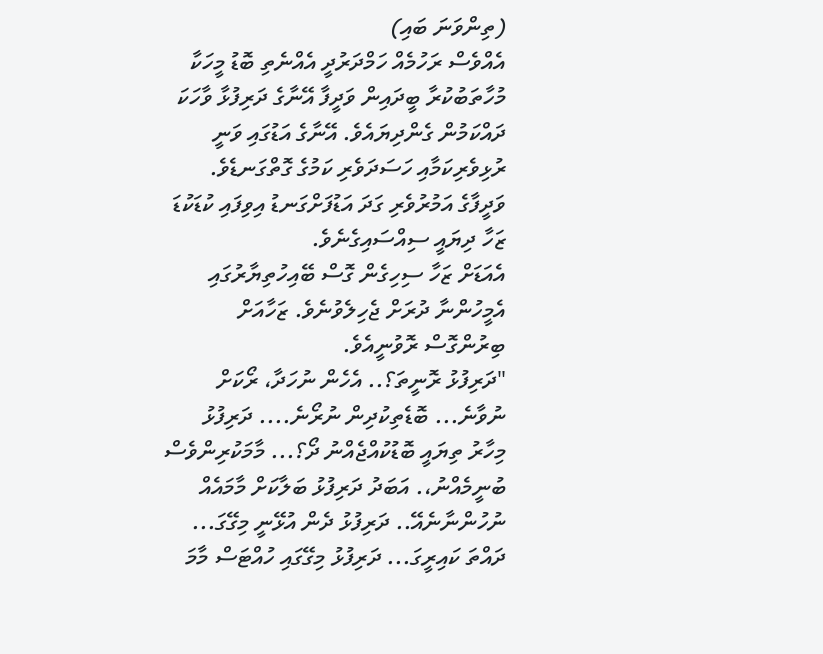(ތިންވަނަ ބައި)
އެއްވެސް ރަހުމެއް ހަމްދަރުދީ އެއްނެތި ބޮޑު މީހަކާ މުހާތަބުކުރާ ބީދައިން ވަދީފާ އޭނާގެ ދަރިފުޅާ ވާހަކަ ދައްކަމުން ގެންދިޔައެވެ. އޭނާގެ އަޑުގައި ވަނީ ރުޅިވެރިކަމާއި ހަސަދަވެރި ކަމުގެ ގޮތްގަނޑެވެ. ވަދީފާގެ އަމުރުވެރި ގަދަ އަޑުފަށްގަނޑު އިވިފައި ކުޑަކުޑަ ޒަހާ ދިޔައީ ސިއްސައިގެނެވެ.
އެއަޑަށް ޒަހާ ސިހިގެން ގޮސް ބޭއިހުތިޔާރުގައި އެމީހުންނާ ދުރަށް ޖެހިލެވުނެވެ. ޒަހާއަށް ބިރުންގޮސް ރޮވުނީއެވެ.
"ދަރިފުޅު ރޮނީތަ؟.. އެހެން ނުހަދާ، ރޯކަށް ނުވާނެ... ބޮޑެތިކުދިން ނުރޯނެ.... ދަރިފުޅު މިހާރު ތިޔައީ ބޮޑުކުއްޖެއްނު ދޯ؟... މާމަކުރިންވެސް ބުނީމެއްނު،. އަބަދު ދަރިފުޅު ބަލާކަށް މާމައެއް ނުހުންނާނެއޭ.. ދަރިފުޅު ދެން އުޅޭނީ މިގޭގަ... ދައްތަ ކައިރީގަ... ދަރިފުޅު މިގޭގައި ހުއްޓަސް މާމަ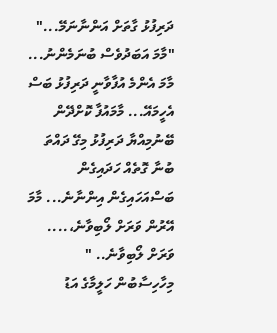ދަރިފުޅު ގާތަށް އަންނާނަމޭ..."
"މާމަ އަބަދުވެސް ބުނަމެންނު... މާމަ އެންމެ އުފާވާނީ ދަރިފުޅު ބަސް އެހީމައޭ... މާމައުފާ ކޮށްދޭން ބޭނުމިއްޔާ ދަރިފުޅު މިގޭ ދައްތަ ބުނާ ގޮތެއް ހަދައިގެން ބަސްއަހައިގެން އިންނާނެ... މާމަ އޭރުން ވަރަށް ލޯބިވާނެ،.... ވަރަށް ލޯބިވާނެ.. "
މިހާހިސާބުން ހަލީމާގެ އަޑު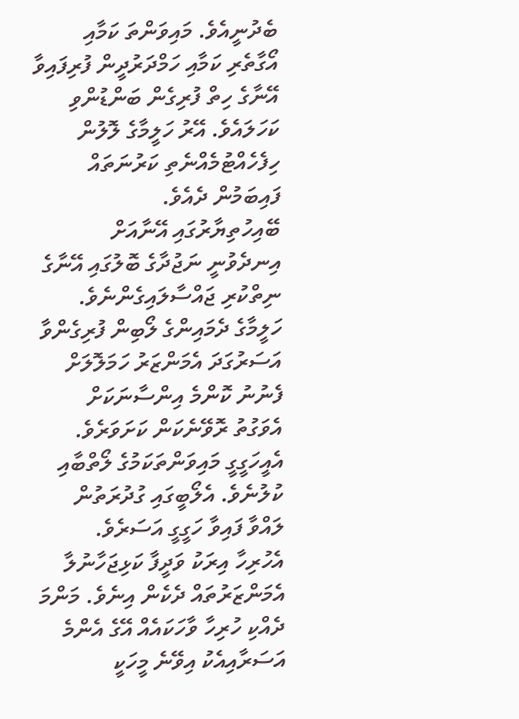ބެދުނީއެވެ. މައިވަންތަ ކަމާއި އޯގާތެރި ކަމާއި ހަމްދަރުދީން ފުރިފައިވާ އޭނާގެ ހިތް ފުރިގެން ބަންޑުންވި ކަހަލައެވެ. އޭރު ހަލީމާގެ ލޮލުން ހިފެހެއްޓުމެއްނެތި ކަރުނަތައް ފައިބަމުން ދެއެވެ.
ބޭއިހުތިޔާރުގައި އޭނާއަށް އިނދެވުނީ ނަޖުދާގެ ބޮލުގައި އޭނާގެ ނިތްކުރި ޖައްސާލައިގެންނެވެ. ހަލީމާގެ ދެމައިންގެ ލޯބިން ފުރިގެންވާ އަސަރުގަދަ އެމަންޒަރު ހަމަލޮލަށް ފެނުނު ކޮންމެ އިންސާނަކަށް އެވަގުތު ރޮވޭނެކަން ކަށަވަރެވެ. އެއީހަގީގީ މައިވަންތަކަމުގެ ލޯތްބާއި ކުލުނެވެ. އެލޯބީގައި ގުދުރަތުން ލައްވާ ފައިވާ ހަގީގީ އަސަރެވެ.
އެހުރިހާ އިރަކު ވަދީފާ ކަޅިޖަހާނުލާ އެމަންޒަރުތައް ދެކެން އިނެވެ. މަންމަ ދެއްކި ހުރިހާ ވާހަކައެއް އޭގެ އެންމެ އަސަރާއިއެކު އިވޭނެ މީހަކީ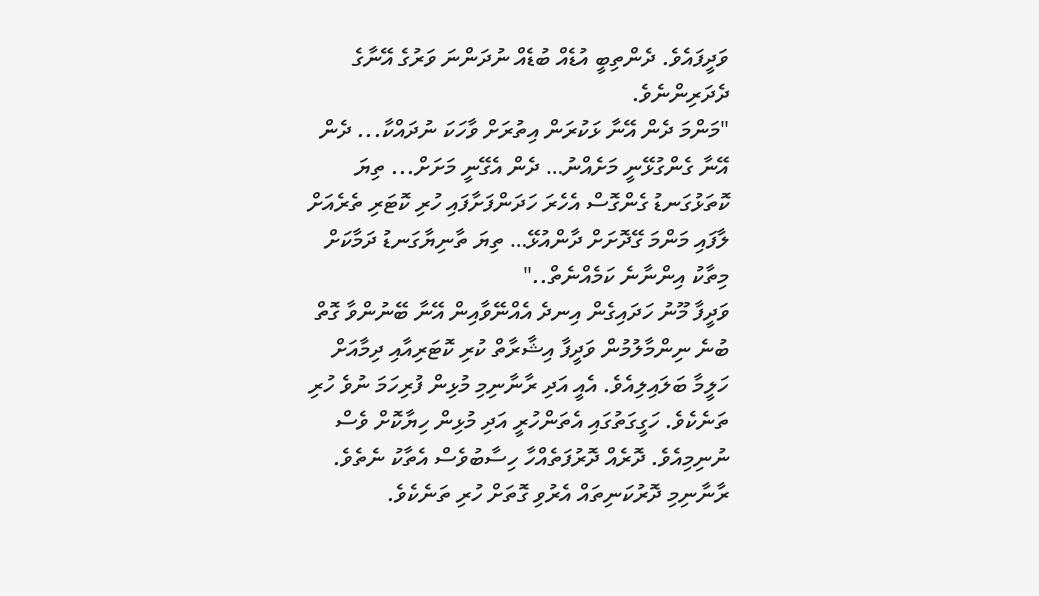ވަދީފައެވެ. ދެންތިބީ އުޑެއް ބުޑެއް ނުދަންނަ ވަރުގެ އޭނާގެ ދެދަރިންނެވެ.
"މަންމަ ދެން އޭނާ ޅަކުރަން އިތުރަށް ވާހަކަ ނުދައްކާ... ދެން އޭނާ ގެންގުޅޭނީ މަށެއްނު… ދެން އެގޭނީ މަށަށް... ތިޔަ ކޮތަޅުގަނޑު ގެންގޮސް އެހެރަ ހަދަންފަށާފައި ހުރި ކޮޓަރި ތެރެއަށް ލާފައި މަންމަ ގޭދޮށަށް ދާންއުޅޭ… ތިޔަ ތާނިޔާގަނޑު ދަމާކަށް މިތާކު އިންނާނެ ކަމެއްނެތް.."
ވަދީފާ މޫނު ހަދައިގެން އިނދެ އެއްނޭވާއިން އޭނާ ބޭނުންވާ ގޮތް ބުނެ ނިންމާލުމުން ވަދީފާ އިޝާރާތް ކުރި ކޮޓަރިއާއި ދިމާއަށް ހަލީމާ ބަލައިލިއެވެ. އެއީ އަދި ރާނާނިމި މުޅިން ފުރިހަމަ ނުވެ ހުރި ތަނެކެވެ. ހަގީގަތުގައި އެތަންހުރީ އަދި މުޅިން ހިޔާކޮށް ވެސް ނުނިމިއެވެ. ދޮރެއް ދޮރުފަތެއްހާ ހިސާބުވެސް އެތާކު ނެތެވެ. ރާނާނިމި ދޮރުކަނިތައް އެރުވި ގޮތަށް ހުރި ތަނެކެވެ.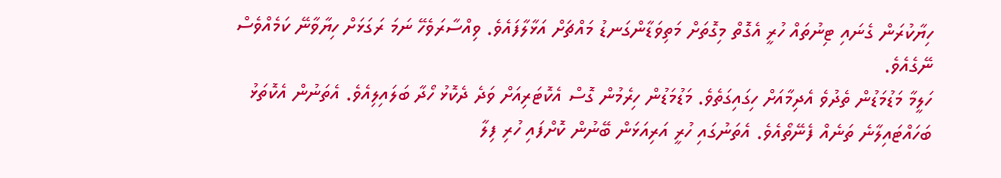ހިޔާކުރަން ގެނައި ޓިނުތައް ހުރީ އެގޮތް މިގޮތަށް މަތިވަޑާންގަނޑު މައްޗަށް އަޅާލާފައެވެ. ވިއްސާރަވެހޭ ނަމަ ރަގަޅަށް ހިޔާވާނޭ ކަމެއްވެސް ނޭގެއެވެ.
ހަލީމާ މަޑުމަޑުން ތެދުވެ އެދިމާއަށް ހިގައިގަތެވެ. މަޑުމަޑުން ހިރެމުން ގޮސް އެކޮޓަރިއަށް ވަދެ ދެކޮޅު ހޯދާ ބަލައިލިއެވެ. އެތަނުން އެކޮތަޅު ބަހައްޓައިލާނެ ތަނެއް ފެނޭތޯއެވެ. އެތަނުގައި ހުރީ އަރިއަޅަން ބޭނުން ކޮށްފައި ހުރި ފިލާ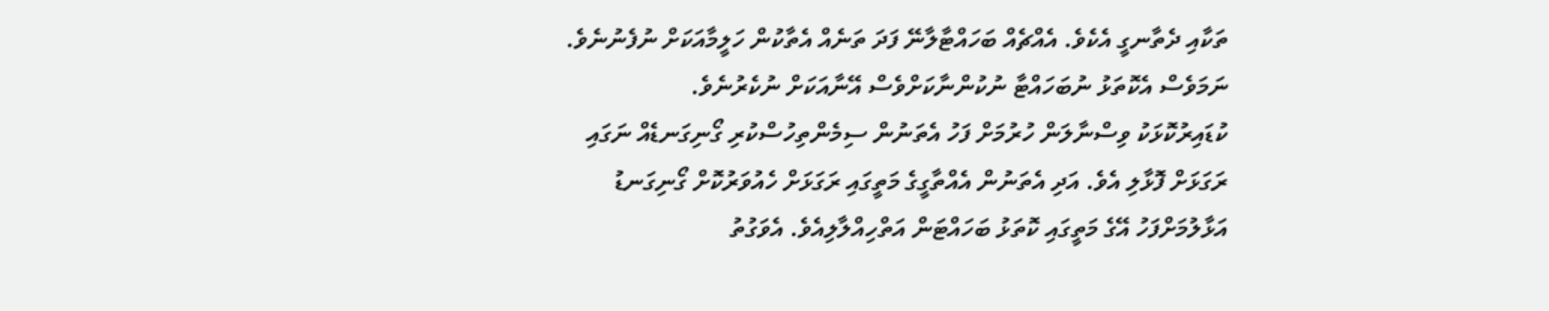ތަކާއި ދެތާނގީ އެކެވެ. އެއްޗެއް ބަހައްޓާލާނޭ ފަދަ ތަނެއް އެތާކުން ހަލީމާއަކަށް ނުފެނުނެވެ. ނަމަވެސް އެކޮތަޅު ނުބަހައްޓާ ނުކުންނާކަށްވެސް އޭނާއަކަށް ނުކެރުނެވެ.
ކުޑައިރުކޮޅަކު ވިސްނާލަން ހުރުމަށް ފަހު އެތަނުން ސިމެންތިހުސްކުރި ގޯނިގަނޑެއް ނަގައި ރަގަޅަށް ފޮޅާލި އެވެ. އަދި އެތަނުން އެއްތާގީގެ މަތީގައި ރަގަޅަށް ހެއުވަރުކޮށް ގޯނިގަނޑު އަޅާލުމަށްފަހު އޭގެ މަތީގައި ކޮތަޅު ބަހައްޓަން އަތްހިއްލާލިއެވެ. އެވަގުތު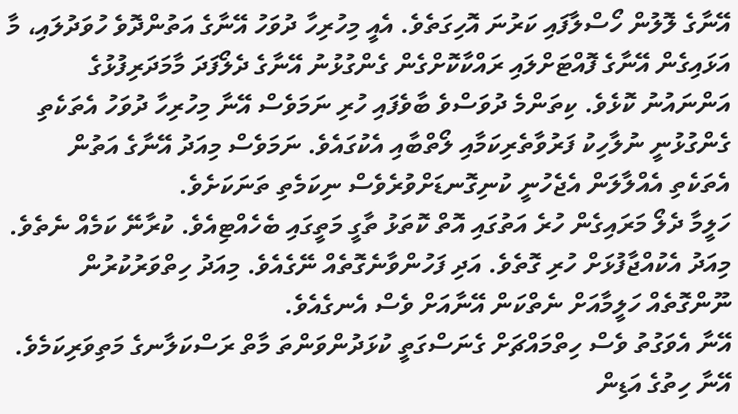އޭނާގެ ލޮލުން ހޯސްލާފައި ކަރުނަ އޮހިގަތެވެ. އެއީ މިހުރިހާ ދުވަހު އޭނާގެ އަތުންދޮވެ ހުވަދުލައި، މާ އަޅައިގެން އޭނާގެ ފޮއްޓަށްލައި ރައްކާކޮށްގެން ގެންގުޅުނު އޭނާގެ ދެލޯފަދަ މާމަދަރިފުޅުގެ އަންނައުނު ކޮޅެވެ. ކިތަންމެ ދުވަސްވެ ބާވެފައި ހުރި ނަމަވެސް އޭނާ މިހުރިހާ ދުވަހު އެތަކެތި ގެންގުޅުނީ ނުލާހިކު ފަރުވާތެރިކަމާއި ލޯތްބާއި އެކުގައެވެ. ނަމަވެސް މިއަދު އޭނާގެ އަތުން އެތަކެތި އެއްލާލަން އެޖެހުނީ ކުނިގޮނޑަށްވުރެވެސް ނިކަމެތި ތަނަކަށެވެ.
ހަލީމާ ދެލޯ މަރައިގެން ހުރެ އަތުގައި އޮތް ކޮތަޅު ތާގީ މަތީގައި ބެހެއްޓިއެވެ. ކުރާނޭ ކަމެއް ނެތެވެ. މިއަދު އެކުއްޖާފުޅަށް ހުރި ގޮތެވެ. އަދި ފަހުންވާނެގޮތެއް ނޭގެއެވެ. މިއަދު ހިތްވަރުކުރުން ނޫންގޮތެއް ހަލީމާއަށް ނެތްކަން އޭނާއަށް ވެސް އެނގެއެވެ.
އޭނާ އެވަގުތު ވެސް ހިތްމައްޗަށް ގެނަސްގަތީ ކުޅަދުންވަންތަ މާތް ރަސްކަލާނގެ މަތިވަރިކަމެވެ. އޭނާ ހިތުގެ އަޑިން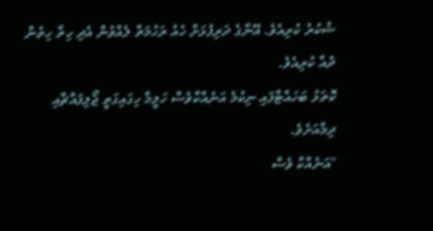ޝުކުރު ކުރިއެވެ. އޭނާގެ ދަރިފުޅަށް ހެއު ރަހުމަތް ލެއްވުން އެދި ހިތާ ހިތުން ދުއާ ކުރިއެވެ.
ކޮތަޅު ބަހައްޓާފައި ނިކުމެ އަނެއްކާވެސް ހަލީމާ ހިގައިގަތީ ޖޯލިފައްޗާއި ދިމާއަށެވެ.
"އަނެއްކާ ވެސް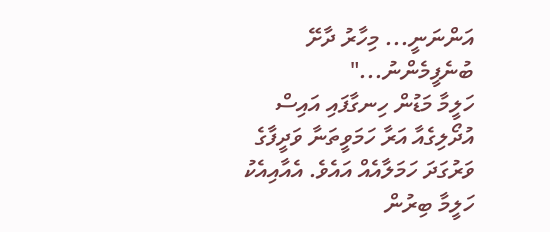އަންނަނީ... މިހާރު ދާށޭ ބުނެފީމެންނު..."
ހަލީމާ މަޑުން ހިނގާފައި އައިސް އުދޯލިގެއާ އަރާ ހަމަވީތަނާ ވަދީފާގެ ވަރުގަދަ ހަމަލާއެއް އައެވެ. އެއާއިއެކު ހަލީމާ ބިރުން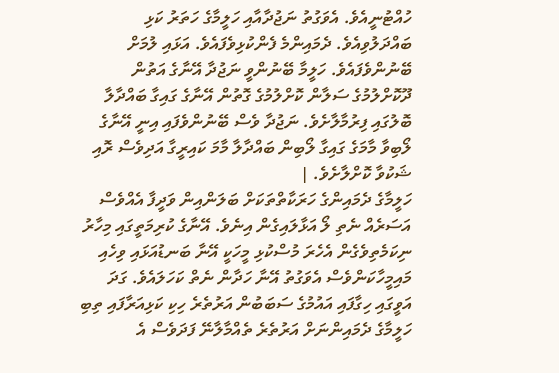ހުއްޓުނީއެވެ. އެވަގުތު ނަޖުދާއާއި ހަލީމާގެ ހަތަރު ކަޅި ބައްދަލުވިއެވެ. ދެމައިންމެ ފެންކުޅިވެފައެވެ. އަޅައި ލުމަށް ބޭނުންވެފައެވެ. ހަލީމާ ބޭނުންވީ ނަޖުދާ އޭނާގެ އަތުން ދޫކޮށްލުމުގެ ސަލާން ކޮށްލުމުގެ ގޮތުން އޭނާގެ ގައިގާ ބައްދާލާ ބޮލުގައި ފިރުމާލާށެވެ. ނަޖުދާ ވެސް ބޭނުންވެފައި އިނީ އޭނާގެ ލޯބިވާ މާމަގެ ގައިގާ ލޯބިން ބައްދާލާ މާމަ ކައިރީގާ އަދިވެސް ރޮއި ޝަކުވާ ކޮށްލާށެވެ. |
ހަލީމާގެ ދެމައިންގެ ހަރަކާތްތަކަށް ބަލަންއިން ވަދީފާ އެއްވެސް އަސަރެއް ނެތި ލޯ އަޅާލައިގެން އިނެވެ. އޭނާގެ ކުރިމަތީގައި މިހާރު ނިކަމެތިވެގެން އެހެރަ މުސްކުޅި މީހަކީ އޭނާ ބަނޑުއަޅައި ވިހެއި މައިމީހާކަންވެސް އެވަގުތު އޭނާ ހަދާން ނެތް ކަހަލައެވެ. ގަދަ އަވީގައި ހިގާފައި އައުމުގެ ސަބަބުން އަރުތެރެ ހިކި ކަޅިއަރާފައި ތިބި ހަލީމާގެ ދެމައިންނަށް އަރުތެރެ ތެއްމާލާނޭ ފަދަވެސް އެ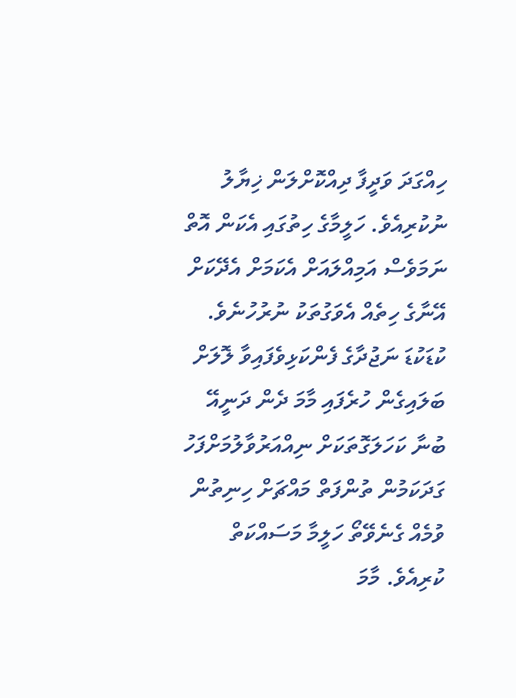ހިއްގަދަ ވަދީފާ ދިއްކޮށްލަން ޚިޔާލު ނުކުރިއެވެ. ހަލީމާގެ ހިތުގައި އެކަން އޮތް ނަމަވެސް އަމިއްލައަށް އެކަމަށް އެދޭކަށް އޭނާގެ ހިތެއް އެވަގުތަކު ނުރުހުނެވެ.
ކުޑަކުޑަ ނަޖުދާގެ ފެންކަޅިވެފައިވާ ލޮލަށް ބަލައިގެން ހުރެފައި މާމަ ދެން ދަނީއޭ ބުނާ ކަހަލަގޮތަކަށް ނިއްއަރުވާލުމަށްފަހު ގަދަކަމުން ތުންފަތް މައްޗަށް ހިނިތުން ވުމެއް ގެނެވޭތޯ ހަލީމާ މަސައްކަތް ކުރިއެވެ. މާމަ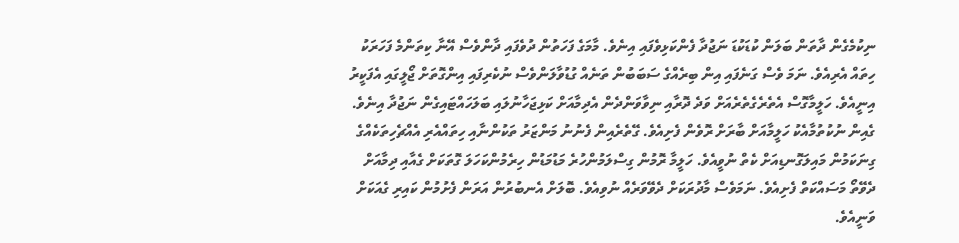ނިކުމެގެން ދާތަން ބަލަން ކުޑަކުޑަ ނަޖުދާ ފެންކަޅިވެފައި އިނެވެ. މާމަގެ ފަހަތުން ދުވެފައި ދާންވެސް އޭނާ ކިތަންމެ ފަހަރަކު ހިތައް އެރިއެވެ. ނަމަ ވެސް ގަނެފައި އިން ބިރެއްގެ ސަބަބުން ތަނެއް ގުޑުވާލަންވެސް ނުކެރިފައި އިންގޮތަށް ޖޯލީގައި އެފަކީރު އިނީއެވެ. ހަލީމާގޮސް އެތެރެގެތެރެއަށް ވަދެ ދޮރާއި ނިވާވަންދެން އެދިމާއަށް ކަޅިޖަހާނުލައި ބަލަހައްޓައިގެން ނަޖުދާ އިނެވެ.
ގެއިން ނުކުތުމާއެކު ހަލީމާއަށް ބާރަށް ރޮވެން ފެށިއެވެ. ގޭތެރެއިން ފެނުނު މަންޒަރު ތަކުންނާއި ހިތައްއެރި އެއްޗެހިތަކެއްގެ ގިނަކަމުން މައިލަގޮނޑިއަށް ކެތް ނުވީއެވެ. ހަލީމާ ރޮމުން ގިސްލަމުންހުރެ މަޑުމަޑުން ހިރެމުންކަހަލަ ގޮތަކަށް ގެއާއި ދިމާއަށް ދެވޭތޯ މަސައްކަތް ފެށިއެވެ. ނަމަވެސް މާދުރަކަށް ދެވޭވަރެއް ނުވިއެވެ. ބޮލަށް އެނބުރުން އަރަން ފެށުމުން ކައިރި ގެއަކަށް ވަނީއެވެ.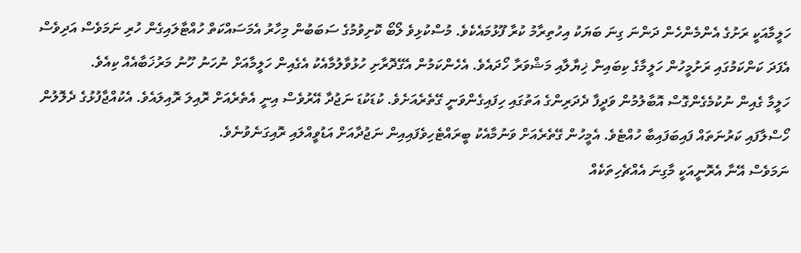ހަލީމާއަކީ ރަށުގެ އެންމެންހެން ދަންނަ ގިނަ ބަޔަކު އިހުތިރާމު ކުރާ ފޫޅުމައެކެވެ. މުސްކުޅިވެ ލޯބޯ ކޮށިވުމުގެ ސަބަބުން މިހާރު އެމަސައްކަތް ހުއްޓާލައިގެން ހުރި ނަމަވެސް އަދިވެސް އެފަދަ ކަންކަމުގައި ރަށުމީހުން ހަލީމާގެ ކިބައިން ޚިޔާލާއި މަޝްވަރާ ހޯދައެވެ. އެހެންކަމުން އެގޭދޮރާށި ހުޅުވާލުމާއެކު އެގެއިން ހަލީމާއަށް ނުހަނު ހޫނު މަރުޚަބާއެއް ކިއެވެ.
ހަލީމާ ގެއިން ނުކުމެގެންގޮސް އޮބާލުމުން ވަދީފާ ދެދަރިންގެ އަތުގައި ހިފައިގެންވަނީ ގޭތެރެއަށެވެ. ކުޑަކުޑަ ނަޖުދާ އޭރުވެސް އިނީ އެތެރެއަށް ރޮއިލަ ރޮއިލައެވެ. އެކުއްޖާފުޅުގެ ދެލޮލުން ހޯސްލާފައި ކަރުނަތައް ފައިބަފައިބާ ހުއްޓެވެ. އެމީހުން ގޭތެރެއަށް ވަނުމާއެކު ބީރައްޓެހިވެފައިއިން ނަޖުދާއަށް އަޑުވީއްލައި ރޮއިގަނެވުނެވެ.
ނަމަވެސް އޭނާ އެރޮނީއަކީ މާގިނަ އެއްޗެހިތަކެއް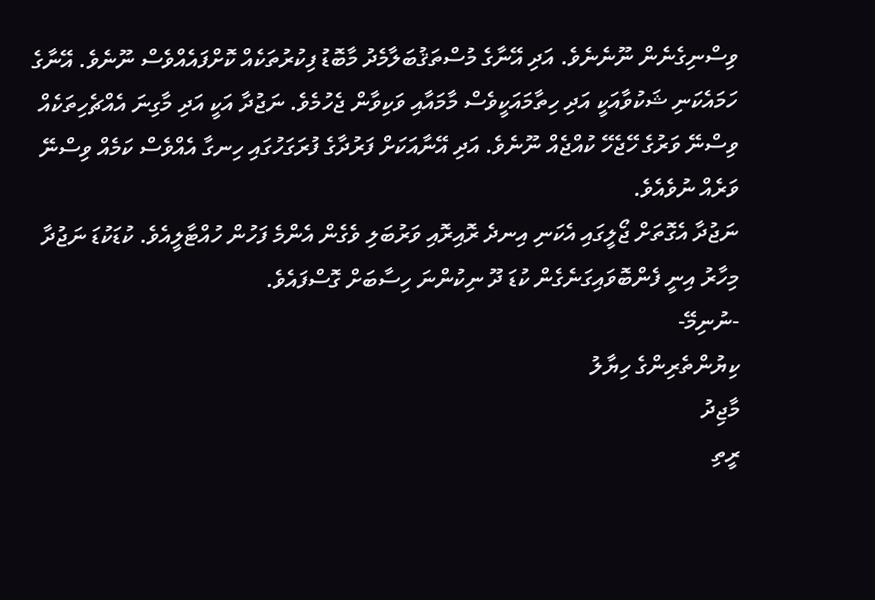ވިސްނިގެނެން ނޫނެނެވެ. އަދި އޭނާގެ މުސްތަޤުބަލާމެދު މާބޮޑު ފިކުރުތަކެއް ކޮށްފައެއްވެސް ނޫނެވެ. އޭނާގެ ހަމައެކަނި ޝަކުވާއަކީ އަދި ހިތާމައަކީވެސް މާމައާއި ވަކިވާން ޖެހުމެވެ. ނަޖުދާ އަކީ އަދި މާގިނަ އެއްޗެހިތަކެއް ވިސްނޭ ވަރުގެ ހޭޖެހޭ ކުއްޖެއް ނޫނެވެ. އަދި އޭނާއަކަށް ފަރުދާގެ ފުރަގަހުގައި ހިނގާ އެއްވެސް ކަމެއް ވިސްނޭ ވަރެއް ނުވެއެވެ.
ނަޖުދާ އެގޮތަށް ޖޯލީގައި އެކަނި އިނދެ ރޮއިރޮއި ވަރުބަލި ވެގެން އެންމެ ފަހުން ހުއްޓާލީއެވެ. ކުޑަކުޑަ ނަޖުދާ މިހާރު އިނީ ފެންބޮވައިގަނެގެން ކުޑަ ދޫ ނިކުންނަ ހިސާބަށް ގޮސްފައެވެ.
-ނުނިމޭ-
ކިޔުންތެރިންގެ ހިޔާލު
މާޖިދު
ރީތި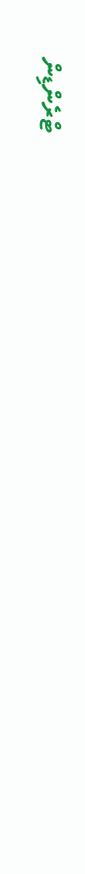ޓްރެންޑިން